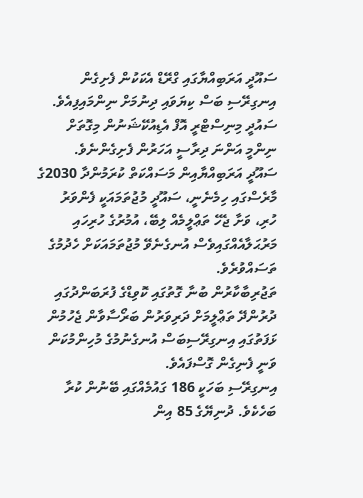ސައޫދީ އަރަބިއްޔާގައި ގްރޭޑް އެކަކުން ފެށިގެން އިނގިރޭސި ބަސް ކިޔަވައި ދިނުމަށް ނިންމައިފިއެވެ. ސައުދީ މިނިސްޓްރީ އޮފް އެޑިއުކޭޝަނުން މިގޮތަށް ނިންމީ އަންނަ ދިރާސީ އަހަރުން ފެށިގެންނެވެ.
ސައޫދީ އަރަބިއްޔާއިން މަސައްކަތް ކުރަމުންދާ 2030ގެ މާރެސްގައި ހިމެނެނީ، ސައޫދީ މުޖުތަމައަކީ ފެންވަރު ހުރި، ވަށާ ޖެހޭ ތަޢްލީމެއް ލިބޭ، އުމުރުގެ ހުރިހައި މަރުޙަލާއެއްގައިވެސް އުނގެނެވޭ މުޖުތަމައަކަށް ހެދުމުގެ ތަސައްވުރެވެ.
ތަޖުރިބާކާރުން ބުނާ ގޮތުގައި ކޮވިޑްގެ ފުރަބަންދުގައި ދުރުންދޭ ތަޢްލީމަށް ދަރިވަރުން ބަރޯސާވާން ޖެހުމުން ޅަފަތުގައި އިނގިރޭސިބަސް އުނގެނުމުގެ މުހިންމުކަން ވަނީ ފެނިގެން ގޮސްފައެވެ.
އިނގިރޭސި ބަހަކީ 186 ގައުމެއްގައި ބޭނުން ކުރާ ބަހެކެވެ. ދުނިޔޭގެ 85 އިން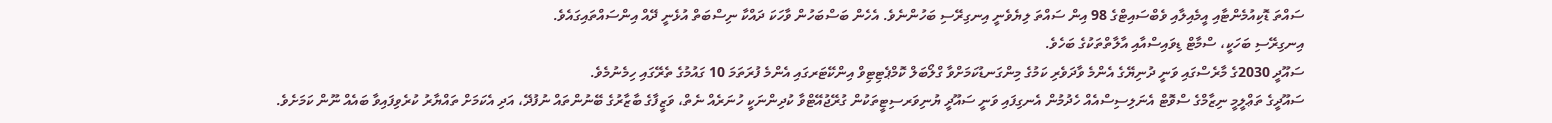ސައްތަ ޑޮކިއުމެންޓާއި އީމެއިލާއި ވެބްސައިޓްގެ 98 އިން ސައްތަ ލިޔެވެނީ އިނގިރޭސި ބަހުންނެވެ. އެހެން ބަސްބަހުން ވާހަކަ ދައްކާ ނިސްބަތް އުޅެނީ ދޭއް އިންސައްތައިގައެވެ.
އިނގިރޭސި ބަހަކީ، ސްމާޓް ޑިވައިސްއާއި އާލާތްތަކުގެ ބަހެވެ.
ސައޫދީ 2030ގެ މާރެސްގައި ވަނީ ދުނިޔޭގެ އެންމެ ވާދަވެރި ކަމުގެ މިންގަނޑުކަމަށްވާ ގްލޯބަލް ކޮމްޕެޓިޓިވް އިންކޭޓަރގައި އެންމެ ފުރަތަމަ 10 ގައުމުގެ ތެރޭގައި ހިމެނުމެވެ.
ސައޫދީގެ ތަޢްލީމީ ނިޒާމްގެ ސްވޮޓް އެނަލިސިސްއެއް ހެދުމުން އެނގިފައި ވަނީ ސައޫދީ ޔުނިވަރސިޓީތަކުން ގުރޭޖުއޭޓްވާ ކުދިންނަކީ ހުނަރެއް ނެތް، ވަޒީފާގެ ބާޒާރުގެ ބޭނުންތައް ނުފުދޭ، އަދި އެކަމަށް ތައްޔާރު ކުރެވިފައިވާ ބައެއް ނޫން ކަމަށެވެ.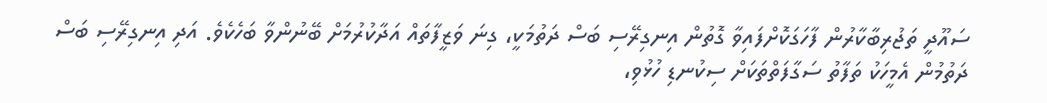ސައޫދީ ތަޖުރިބާކާރުން ފާހަގަކޮށްފައިވާ ގޮތުން އިނގިރޭސި ބަސް ދަތުމަކީ، ގިނަ ވަޒީފާތައް އަދާކުރުމަށް ބޭނުންވާ ބަހެކެވެ. އަދި އިނގިރޭސި ބަސް ދަތުމުން އެމީހަކު ތަފާތު ސަގާފަތްތަކަށް ސިކުނޑި ހުޅުވި،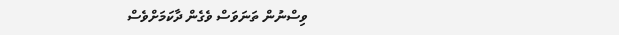ވިސްނުން ތަނަވަސް ވެގެން ދާކަމަށްވެސް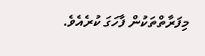މިފަރާތްތަކުން ފާހަގަ ކުރެއެވެ.